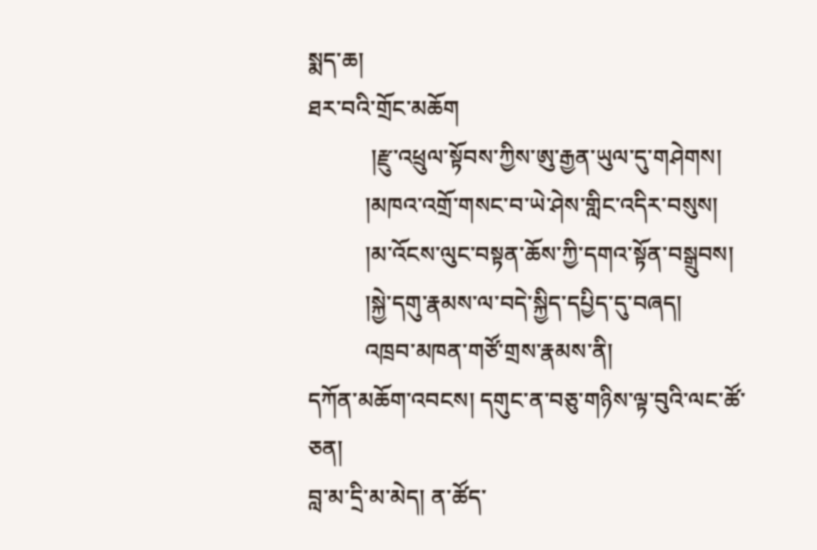སྨད་ཆ།
ཐར་བའི་གྲོང་མཆོག
           །རྫུ་འཕྲུལ་སྟོབས་ཀྱིས་ཨུ་རྒྱན་ཡུལ་དུ་གཤེགས།
          །མཁའ་འགྲོ་གསང་བ་ཡེ་ཤེས་གླིང་འདིར་བསུས།
          །མ་འོངས་ལུང་བསྟན་ཆོས་ཀྱི་དགའ་སྟོན་བསྒྲུབས།
          །སྐྱེ་དགུ་རྣམས་ལ་བདེ་སྐྱིད་དཔྱིད་དུ་བཞད།
          འཁྲབ་མཁན་གཙོ་གྲས་རྣམས་ནི།
དཀོན་མཆོག་འབངས། དགུང་ན་བཅུ་གཉིས་ལྟ་བུའི་ལང་ཚོ་ཅན།
བླ་མ་དྲི་མ་མེད། ན་ཚོད་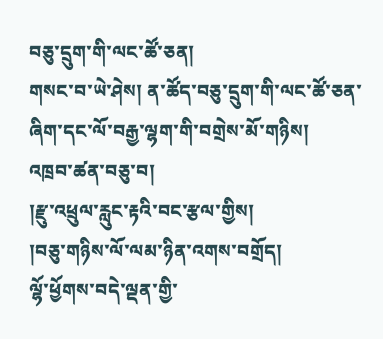བཅུ་དྲུག་གི་ལང་ཚོ་ཅན།
གསང་བ་ཡེ་ཤེས། ན་ཚོད་བཅུ་དྲུག་གི་ལང་ཚོ་ཅན་ཞིག་དང་ལོ་བརྒྱ་ལྷག་གི་བགྲེས་མོ་གཉིས།
འཁྲབ་ཚན་བཅུ་བ།
།རྫུ་འཕྲུལ་རླུང་རྟའི་བང་རྩལ་གྱིས།
།བཅུ་གཉིས་ལོ་ལམ་ཉིན་འགས་བགྲོད།
ལྷོ་ཕྱོགས་བདེ་ལྡན་གྱི་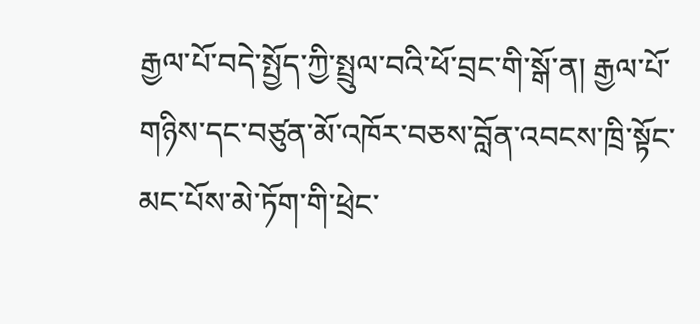རྒྱལ་པོ་བདེ་སྤྱོད་ཀྱི་སྤྲུལ་བའི་ཕོ་བྲང་གི་སྒོ་ན། རྒྱལ་པོ་གཉིས་དང་བཙུན་མོ་འཁོར་བཅས་བློན་འབངས་ཁྲི་སྟོང་མང་པོས་མེ་ཏོག་གི་ཕྲེང་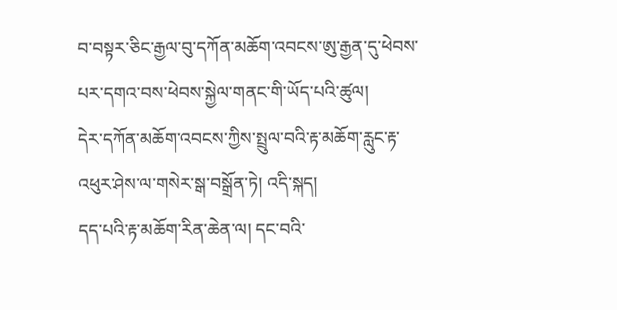བ་བསྟར་ཅིང་རྒྱལ་བུ་དཀོན་མཆོག་འབངས་ཨུ་རྒྱན་དུ་ཕེབས་པར་དགའ་བས་ཕེབས་སྐྱེལ་གནང་གི་ཡོད་པའི་ཚུལ།
དེར་དཀོན་མཆོག་འབངས་ཀྱིས་སྤྲུལ་བའི་རྟ་མཆོག་རླུང་རྟ་འཕུར་ཤེས་ལ་གསེར་སྒ་བསྒྲོན་ཏེ། འདི་སྐད།
དད་པའི་རྟ་མཆོག་རིན་ཆེན་ལ། དང་བའི་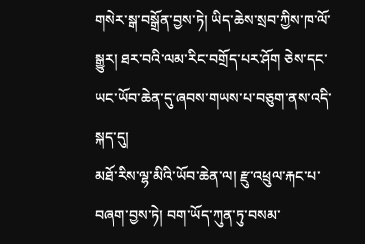གསེར་སྒ་བསྒྲོན་བྱས་ཏེ། ཡིད་ཆེས་སྲབ་ཀྱིས་ཁ་ལོ་སྒྱུར། ཐར་བའི་ལམ་རིང་བགྲོད་པར་ཤོག ཅེས་དང་ཡང་ཡོབ་ཆེན་དུ་ཞབས་གཡས་པ་བཅུག་ནས་འདི་སྐད་དུ།
མཐོ་རིས་ལྷ་མིའི་ཡོབ་ཆེན་ལ། རྫུ་འཕྲུལ་རྐང་པ་བཞག་བྱས་ཏེ། བག་ཡོད་ཀུན་ཏུ་བསམ་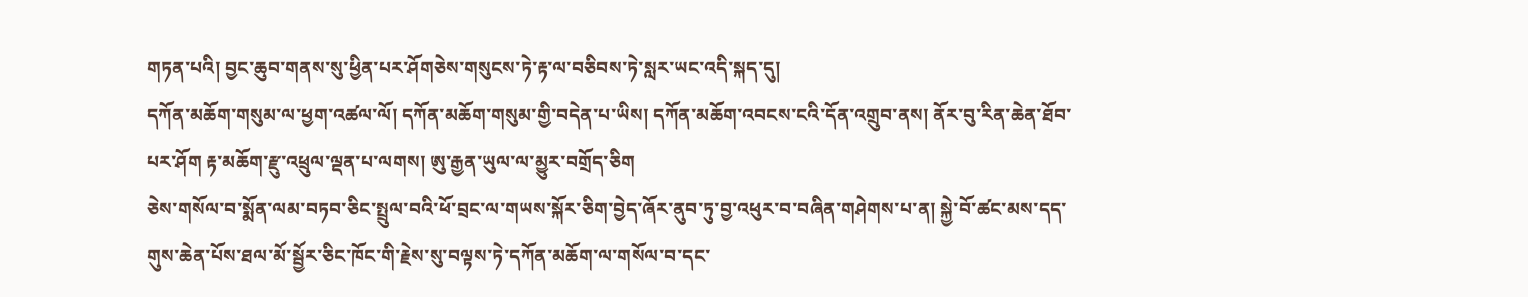གཏན་པའི། བྱང་ཆུབ་གནས་སུ་ཕྱིན་པར་ཤོགཅེས་གསུངས་ཏེ་རྟ་ལ་བཅིབས་ཏེ་སླར་ཡང་འདི་སྐད་དུ།
དཀོན་མཆོག་གསུམ་ལ་ཕྱག་འཚལ་ལོ། དཀོན་མཆོག་གསུམ་གྱི་བདེན་པ་ཡིས། དཀོན་མཆོག་འབངས་ངའི་དོན་འགྲུབ་ནས། ནོར་བུ་རིན་ཆེན་ཐོབ་པར་ཤོག རྟ་མཆོག་རྫུ་འཕྲུལ་ལྡན་པ་ལགས། ཨུ་རྒྱན་ཡུལ་ལ་མྱུར་བགྲོད་ཅིག
ཅེས་གསོལ་བ་སྨོན་ལམ་བཏབ་ཅིང་སྤྲུལ་བའི་ཕོ་བྲང་ལ་གཡས་སྐོར་ཅིག་བྱེད་ཞོར་ནུབ་ཏུ་བྱ་འཕུར་བ་བཞིན་གཤེགས་པ་ན། སྐྱེ་བོ་ཚང་མས་དད་གུས་ཆེན་པོས་ཐལ་མོ་སྦྱོར་ཅིང་ཁོང་གི་རྗེས་སུ་བལྟས་ཏེ་དཀོན་མཆོག་ལ་གསོལ་བ་དང་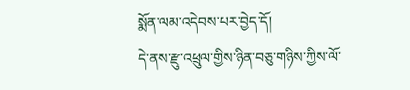སྨོན་ལམ་འདེབས་པར་བྱེད་དོ།
དེ་ནས་རྫུ་འཕྲུལ་གྱིས་ཉིན་བཅུ་གཉིས་ཀྱིས་ལོ་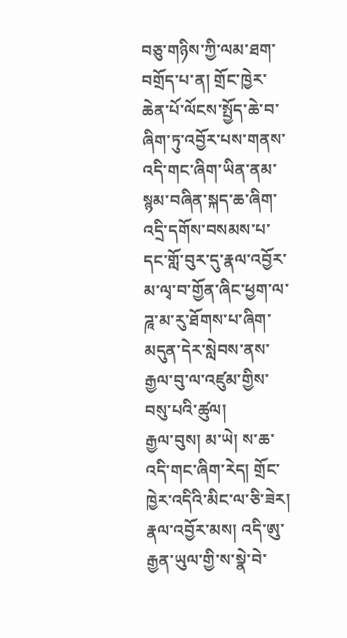བཅུ་གཉིས་ཀྱི་ལམ་ཐག་བགྲོད་པ་ན། གྲོང་ཁྱེར་ཆེན་པོ་ལོངས་སྤྱོད་ཆེ་བ་ཞིག་ཏུ་འབྱོར་པས་གནས་འདི་གང་ཞིག་ཡིན་ནམ་སྙམ་བཞིན་སྐད་ཆ་ཞིག་འདྲི་དགོས་བསམས་པ་དང་གློ་བུར་དུ་རྣལ་འབྱོར་མ་ལྭ་བ་གྱོན་ཞིང་ཕྱག་ལ་ཌཱ་མ་རུ་ཐོགས་པ་ཞིག་མདུན་དེར་སླེབས་ནས་རྒྱལ་བུ་ལ་འཛུམ་གྱིས་བསུ་པའི་ཚུལ།
རྒྱལ་བུས། མ་ཡེ། ས་ཆ་འདི་གང་ཞིག་རེད། གྲོང་ཁྱེར་འདིའི་མིང་ལ་ཅི་ཟེར།
རྣལ་འབྱོར་མས། འདི་ཨུ་རྒྱན་ཡུལ་གྱི་ས་སྣེ་བེ་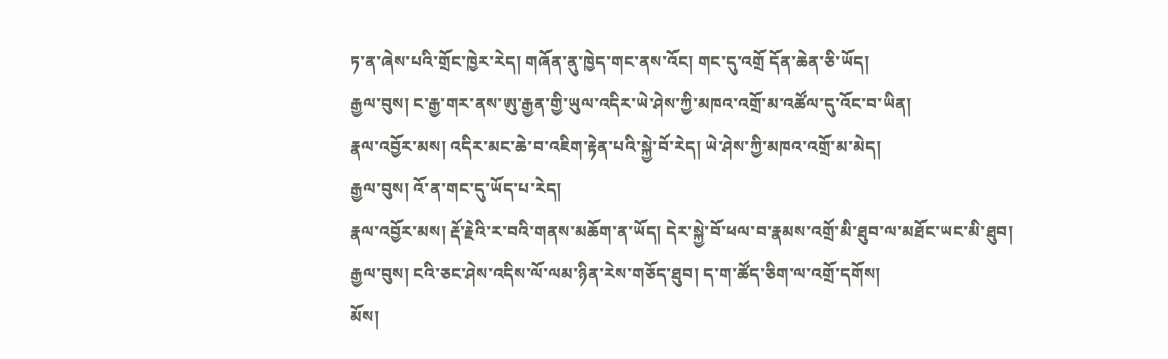ཏ་ན་ཞེས་པའི་གྲོང་ཁྱེར་རེད། གཞོན་ནུ་ཁྱེད་གང་ནས་འོང། གང་དུ་འགྲོ དོན་ཆེན་ཅི་ཡོད།
རྒྱལ་བུས། ང་རྒྱ་གར་ནས་ཨུ་རྒྱན་གྱི་ཡུལ་འདིར་ཡེ་ཤེས་ཀྱི་མཁའ་འགྲོ་མ་འཚོལ་དུ་འོང་བ་ཡིན།
རྣལ་འབྱོར་མས། འདིར་མང་ཆེ་བ་འཇིག་རྟེན་པའི་སྐྱེ་བོ་རེད། ཡེ་ཤེས་ཀྱི་མཁའ་འགྲོ་མ་མེད།
རྒྱལ་བུས། འོ་ན་གང་དུ་ཡོད་པ་རེད།
རྣལ་འབྱོར་མས། རྡོ་རྗེའི་ར་བའི་གནས་མཆོག་ན་ཡོད། དེར་སྐྱེ་བོ་ཕལ་བ་རྣམས་འགྲོ་མི་ཐུབ་ལ་མཐོང་ཡང་མི་ཐུབ།
རྒྱལ་བུས། ངའི་ཅང་ཤེས་འདིས་ལོ་ལམ་ཉིན་རེས་གཅོད་ཐུབ། ད་ག་ཚོད་ཅིག་ལ་འགྲོ་དགོས།
མོས།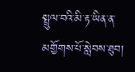སྤྲུལ་བའི་མི་རྟ་ཡིན་ན་མགྱོགས་པོ་སླེབས་ཐུབ།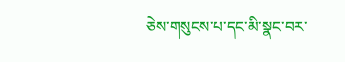ཅེས་གསུངས་པ་དང་མི་སྣང་བར་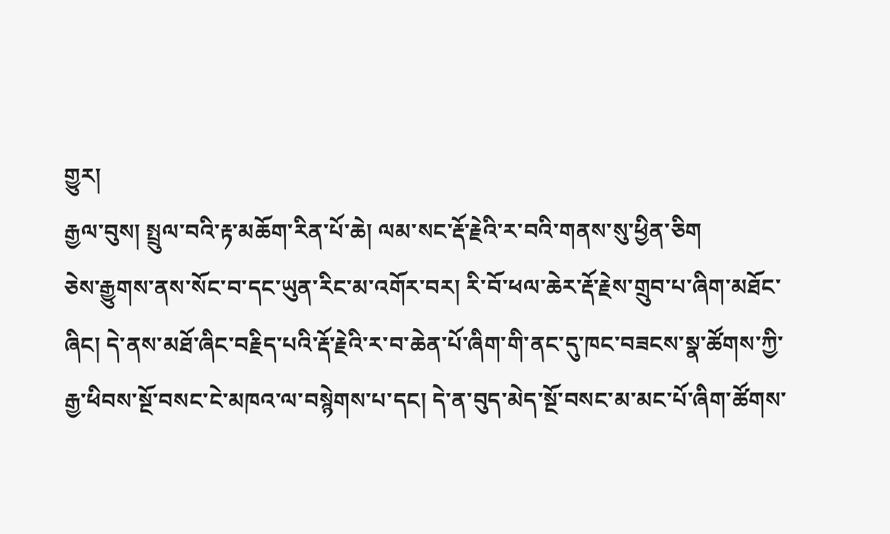གྱུར།
རྒྱལ་བུས། སྤྲུལ་བའི་རྟ་མཆོག་རིན་པོ་ཆེ། ལམ་སང་རྡོ་རྗེའི་ར་བའི་གནས་སུ་ཕྱིན་ཅིག
ཅེས་རྒྱུགས་ནས་སོང་བ་དང་ཡུན་རིང་མ་འགོར་བར། རི་བོ་ཕལ་ཆེར་རྡོ་རྗེས་གྲུབ་པ་ཞིག་མཐོང་ཞིང། དེ་ནས་མཐོ་ཞིང་བརྗིད་པའི་རྡོ་རྗེའི་ར་བ་ཆེན་པོ་ཞིག་གི་ནང་དུ་ཁང་བཟངས་སྣ་ཚོགས་ཀྱི་རྒྱ་ཕིབས་སྔོ་བསང་ངེ་མཁའ་ལ་བསྙེགས་པ་དང། དེ་ན་བུད་མེད་སྔོ་བསང་མ་མང་པོ་ཞིག་ཚོགས་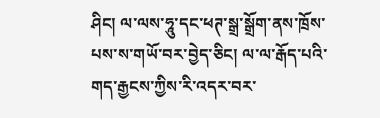ཤིང། ལ་ལས་ཧཱུ་དང་ཕཊ་སྒྲ་སྒྲོག་ནས་ཁྲོས་པས་ས་གཡོ་བར་བྱེད་ཅིང། ལ་ལ་རྒོད་པའི་གད་རྒྱངས་ཀྱིས་རི་འདར་བར་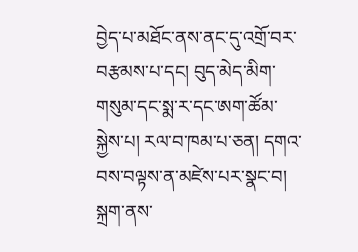བྱེད་པ་མཐོང་ནས་ནང་དུ་འགྲོ་བར་བརྩམས་པ་དང། བུད་མེད་མིག་གསུམ་དང་སྨ་ར་དང་ཨག་ཚོམ་སྐྱེས་པ། རལ་བ་ཁམ་པ་ཅན། དགའ་བས་བལྟས་ན་མཛེས་པར་སྣང་བ། སྐྲག་ནས་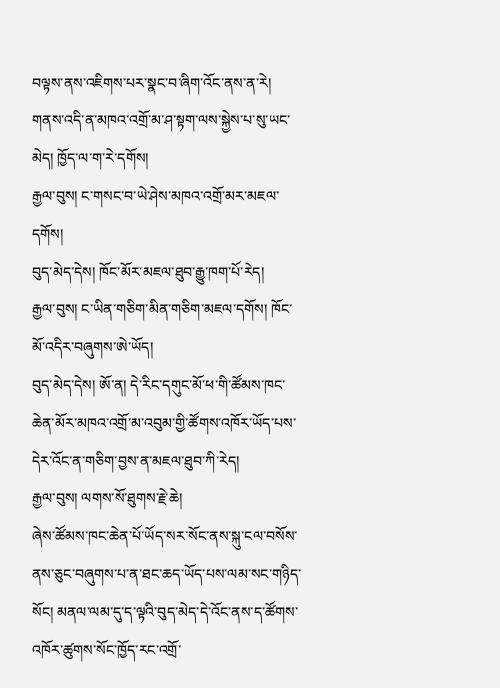བལྟས་ནས་འཇིགས་པར་སྣང་བ་ཞིག་འོང་ནས་ན་རེ།
གནས་འདི་ན་མཁའ་འགྲོ་མ་ཤ་སྟག་ལས་སྐྱེས་པ་སུ་ཡང་མེད། ཁྱོད་ལ་ག་རེ་དགོས།
རྒྱལ་བུས། ང་གསང་བ་ཡེ་ཤེས་མཁའ་འགྲོ་མར་མཇལ་དགོས།
བུད་མེད་དེས། ཁོང་མོར་མཇལ་ཐུབ་རྒྱུ་ཁག་པོ་རེད།
རྒྱལ་བུས། ང་ཡིན་གཅིག་མིན་གཅིག་མཇལ་དགོས། ཁོང་མོ་འདིར་བཞུགས་ཨེ་ཡོད།
བུད་མེད་དེས། ཨོ་ན། དེ་རིང་དགུང་མོ་ཕ་གི་ཚོམས་ཁང་ཆེན་མོར་མཁའ་འགྲོ་མ་འབུམ་གྱི་ཚོགས་འཁོར་ཡོད་པས་དེར་འོང་ན་གཅིག་བྱས་ན་མཇལ་ཐུབ་ཀི་རེད།
རྒྱལ་བུས། ལགས་སོ་ཐུགས་རྗེ་ཆེ།
ཞེས་ཚོམས་ཁང་ཆེན་པོ་ཡོད་སར་སོང་ནས་སྐུ་ངལ་བསོས་ནས་ཅུང་བཞུགས་པ་ན་ཐང་ཆད་ཡོད་པས་ལམ་སང་གཉིད་སོང། མནལ་ལམ་དུ་ད་ལྟའི་བུད་མེད་དེ་འོང་ནས་ད་ཚོགས་འཁོར་ཚུགས་སོང་ཁྱོད་རང་འགྲོ་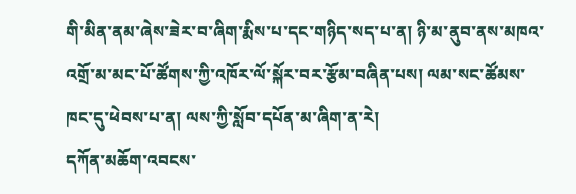གི་མིན་ནམ་ཞེས་ཟེར་བ་ཞིག་རྨིས་པ་དང་གཉིད་སད་པ་ན། ཉི་མ་ནུབ་ནས་མཁའ་འགྲོ་མ་མང་པོ་ཚོགས་ཀྱི་འཁོར་ལོ་སྐོར་བར་རྩོམ་བཞིན་པས། ལམ་སང་ཚོམས་ཁང་དུ་ཕེབས་པ་ན། ལས་ཀྱི་སློབ་དཔོན་མ་ཞིག་ན་རེ།
དཀོན་མཆོག་འབངས་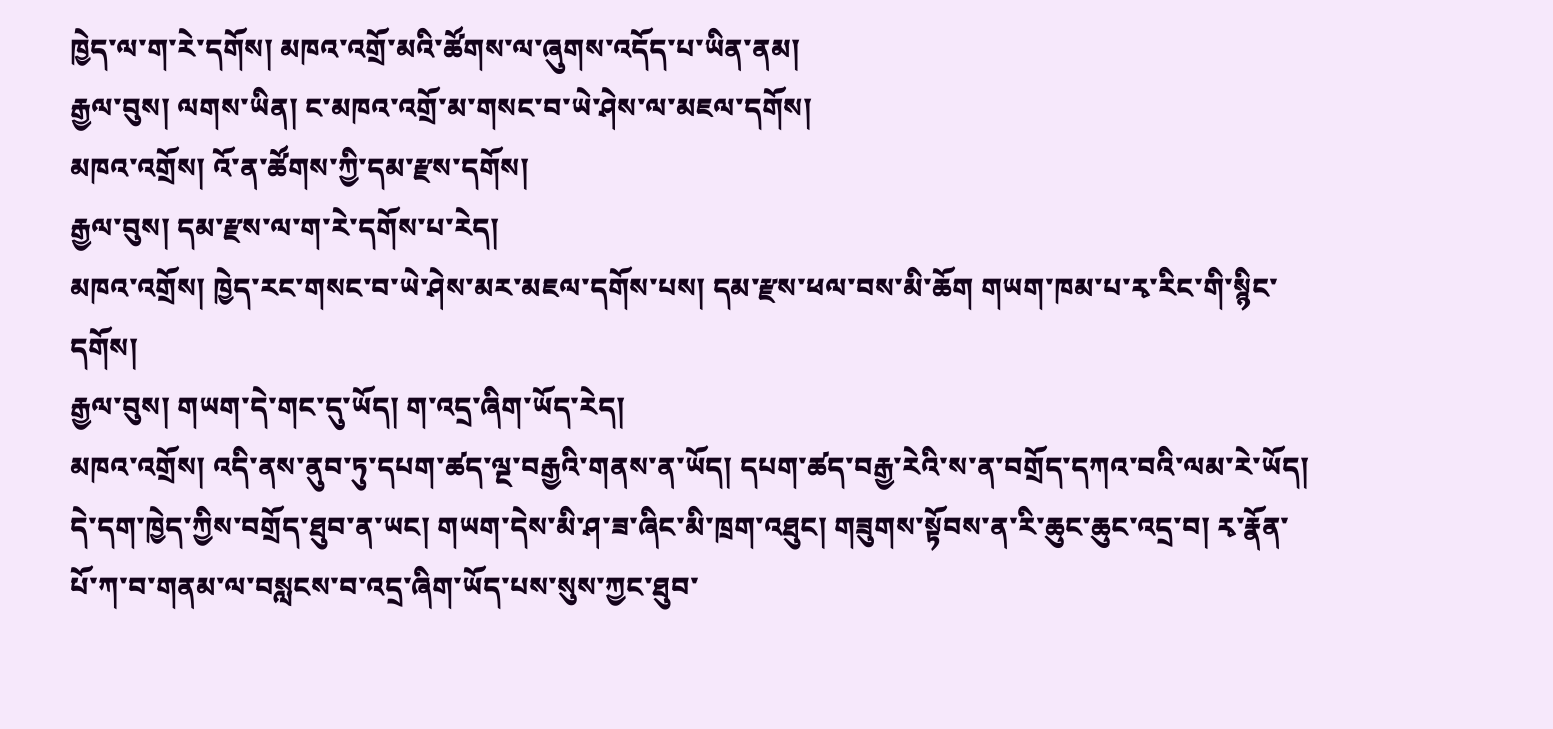ཁྱེད་ལ་ག་རེ་དགོས། མཁའ་འགྲོ་མའི་ཚོགས་ལ་ཞུགས་འདོད་པ་ཡིན་ནམ།
རྒྱལ་བུས། ལགས་ཡིན། ང་མཁའ་འགྲོ་མ་གསང་བ་ཡེ་ཤེས་ལ་མཇལ་དགོས།
མཁའ་འགྲོས། འོ་ན་ཚོགས་ཀྱི་དམ་རྫས་དགོས།
རྒྱལ་བུས། དམ་རྫས་ལ་ག་རེ་དགོས་པ་རེད།
མཁའ་འགྲོས། ཁྱེད་རང་གསང་བ་ཡེ་ཤེས་མར་མཇལ་དགོས་པས། དམ་རྫས་ཕལ་བས་མི་ཆོག གཡག་ཁམ་པ་རྭ་རིང་གི་སྙིང་དགོས།
རྒྱལ་བུས། གཡག་དེ་གང་དུ་ཡོད། ག་འདྲ་ཞིག་ཡོད་རེད།
མཁའ་འགྲོས། འདི་ནས་ནུབ་ཏུ་དཔག་ཚད་ལྔ་བརྒྱའི་གནས་ན་ཡོད། དཔག་ཚད་བརྒྱ་རེའི་ས་ན་བགྲོད་དཀའ་བའི་ལམ་རེ་ཡོད། དེ་དག་ཁྱེད་ཀྱིས་བགྲོད་ཐུབ་ན་ཡང། གཡག་དེས་མི་ཤ་ཟ་ཞིང་མི་ཁྲག་འཐུང། གཟུགས་སྟོབས་ན་རི་ཆུང་ཆུང་འདྲ་བ། རྭ་རྣོན་པོ་ཀ་བ་གནམ་ལ་བསླངས་བ་འདྲ་ཞིག་ཡོད་པས་སུས་ཀྱང་ཐུབ་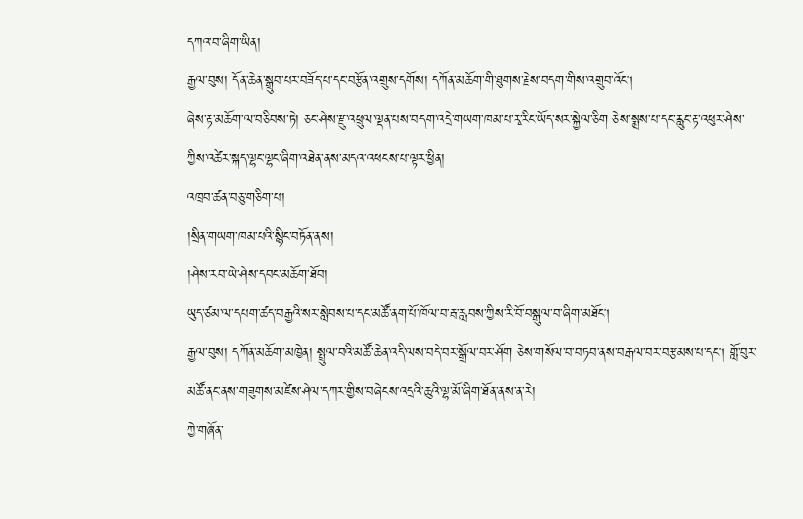དཀའ་བ་ཞིག་ཡིན།
རྒྱལ་བུས། དོན་ཆེན་སྒྲུབ་པར་བཟོད་པ་དང་བརྩོན་འགྲུས་དགོས། དཀོན་མཆོག་གི་ཐུགས་རྗེས་བདག་གིས་འགྲུབ་འོང།
ཞེས་རྟ་མཆོག་ལ་བཅིབས་ཏེ། ཅང་ཤེས་རྫུ་འཕྲུལ་ལྡན་པས་བདག་འདྲེ་གཡག་ཁམ་པ་རྭ་རིང་ཡོད་སར་སྐྱེལ་ཅིག ཅེས་སྨྲས་པ་དང་རླུང་རྟ་འཕུར་ཤེས་ཀྱིས་འཚེར་སྐད་ལྷང་ལྷང་ཞིག་འཐེན་ནས་མདའ་འཕངས་པ་ལྟར་ཕྱིན།
འཁྲབ་ཚན་བཅུ་གཅིག་པ།
།སྲིན་གཡག་ཁམ་པའི་སྙིང་བཏོན་ནས།
།ཤེས་རབ་ཡེ་ཤེས་དབང་མཆོག་ཐོབ།
ཡུད་ཙམ་ལ་དཔག་ཚད་བརྒྱའི་སར་སླེབས་པ་དང་མཚོ་ནག་པོ་ཁོལ་བ་རྦ་རླབས་ཀྱིས་རི་བོ་བསྒུལ་བ་ཞིག་མཐོང།
རྒྱལ་བུས། དཀོན་མཆོག་མཁྱེན། སྤྲུལ་བའི་མཚོ་ཆེན་འདི་ལས་བདེ་བར་སྒྲོལ་བར་ཤོག ཅེས་གསོལ་བ་བཏབ་ནས་བརྒལ་བར་བརྩམས་པ་དང། གློ་བུར་མཚོ་ནང་ནས་གཟུགས་མཛེས་ཤེལ་དཀར་གྱིས་བཞེངས་འདྲའི་ཆུའི་ལྷ་མོ་ཞིག་ཐོན་ནས་ན་རེ།
ཀྱེ་གཞོན་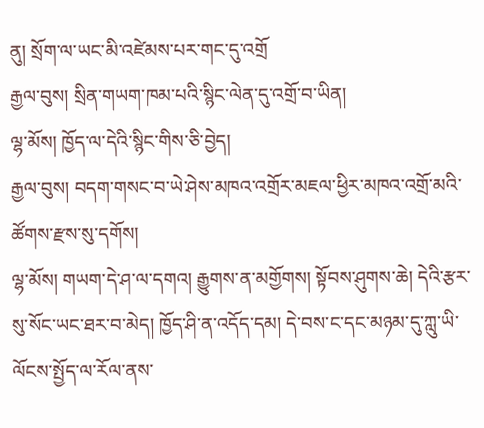ནུ། སྲོག་ལ་ཡང་མི་འཛེམས་པར་གང་དུ་འགྲོ
རྒྱལ་བུས། སྲིན་གཡག་ཁམ་པའི་སྙིང་ལེན་དུ་འགྲོ་བ་ཡིན།
ལྷ་མོས། ཁྱོད་ལ་དེའི་སྙིང་གིས་ཅི་བྱེད།
རྒྱལ་བུས། བདག་གསང་བ་ཡེ་ཤེས་མཁའ་འགྲོར་མཇལ་ཕྱིར་མཁའ་འགྲོ་མའི་ཚོགས་རྫས་སུ་དགོས།
ལྷ་མོས། གཡག་དེ་ཤ་ལ་དགའ། རྒྱུགས་ན་མགྱོགས། སྟོབས་ཤུགས་ཆེ། དེའི་རྩར་སུ་སོང་ཡང་ཐར་བ་མེད། ཁྱོད་ཤི་ན་འདོད་དམ། དེ་བས་ང་དང་མཉམ་དུ་ཀླུ་ཡི་ལོངས་སྤྱོད་ལ་རོལ་ནས་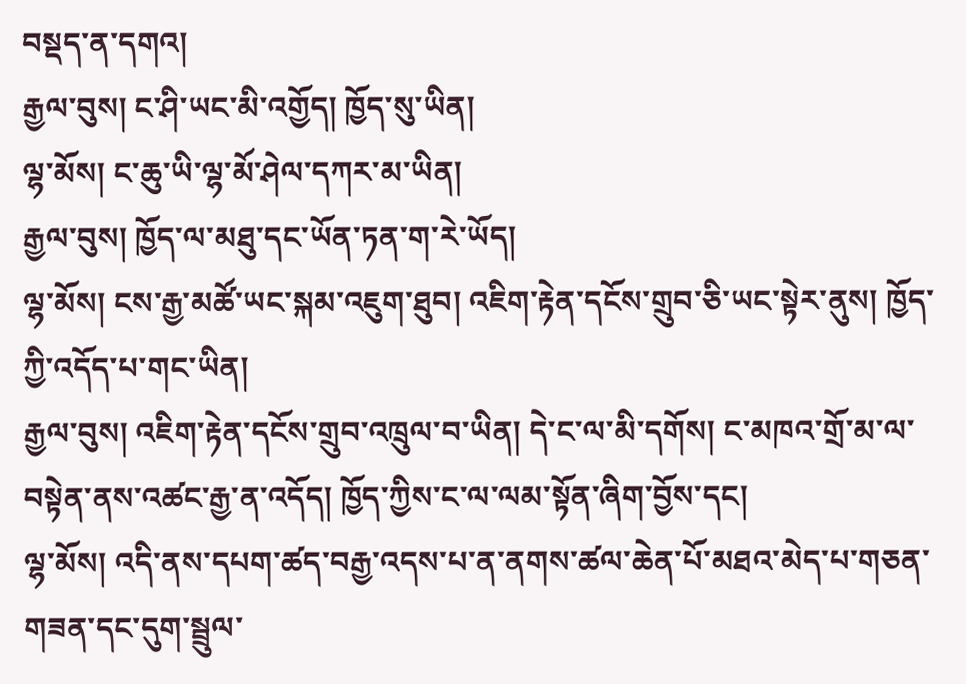བསྡད་ན་དགའ།
རྒྱལ་བུས། ང་ཤི་ཡང་མི་འགྱོད། ཁྱོད་སུ་ཡིན།
ལྷ་མོས། ང་ཆུ་ཡི་ལྷ་མོ་ཤེལ་དཀར་མ་ཡིན།
རྒྱལ་བུས། ཁྱོད་ལ་མཐུ་དང་ཡོན་ཏན་ག་རེ་ཡོད།
ལྷ་མོས། ངས་རྒྱ་མཚོ་ཡང་སྐམ་འཇུག་ཐུབ། འཇིག་རྟེན་དངོས་གྲུབ་ཅི་ཡང་སྟེར་ནུས། ཁྱོད་ཀྱི་འདོད་པ་གང་ཡིན།
རྒྱལ་བུས། འཇིག་རྟེན་དངོས་གྲུབ་འཁྲུལ་བ་ཡིན། དེ་ང་ལ་མི་དགོས། ང་མཁའ་གྲོ་མ་ལ་བསྟེན་ནས་འཚང་རྒྱ་ན་འདོད། ཁྱོད་ཀྱིས་ང་ལ་ལམ་སྟོན་ཞིག་བྱོས་དང།
ལྷ་མོས། འདི་ནས་དཔག་ཚད་བརྒྱ་འདས་པ་ན་ནགས་ཚལ་ཆེན་པོ་མཐའ་མེད་པ་གཅན་གཟན་དང་དུག་སྦྲུལ་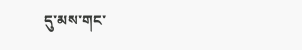དུ་མས་གང་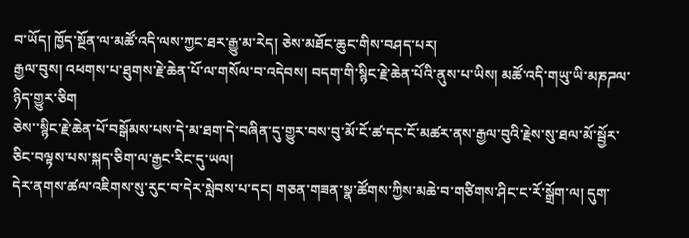བ་ཡོད། ཁྱོད་སྔོན་ལ་མཚོ་འདི་ལས་ཀྱང་ཐར་རྒྱུ་མ་རེད། ཅེས་མཐོང་ཆུང་གིས་བཤད་པར།
རྒྱལ་བུས། འཕགས་པ་ཐུགས་རྗེ་ཆེན་པོ་ལ་གསོལ་བ་འདེབས། བདག་གི་སྙིང་རྗེ་ཆེན་པོའི་ནུས་པ་ཡིས། མཚོ་འདི་གཡུ་ཡི་མཎཌལ་ཉིད་གྱུར་ཅིག
ཅེས་་སྙིང་རྗེ་ཆེན་པོ་བསྒོམས་པས་དེ་མ་ཐག་དེ་བཞིན་དུ་གྱུར་བས་བུ་མོ་ངོ་ཚ་དང་ངོ་མཚར་ནས་རྒྱལ་བུའི་རྗེས་སུ་ཐལ་མོ་སྦྱོར་ཅིང་བལྟས་པས་སྐད་ཅིག་ལ་རྒྱང་རིང་དུ་ཡལ།
དེར་ནགས་ཚལ་འཇིགས་སུ་རུང་བ་དེར་སླེབས་པ་དང། གཅན་གཟན་སྣ་ཚོགས་ཀྱིས་མཆེ་བ་གཙིགས་ཤིང་ང་རོ་སྒྲོག་ལ། དུག་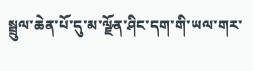སྦྲུལ་ཆེན་པོ་དུ་མ་ལྫོན་ཤིང་དག་གི་ཡལ་གར་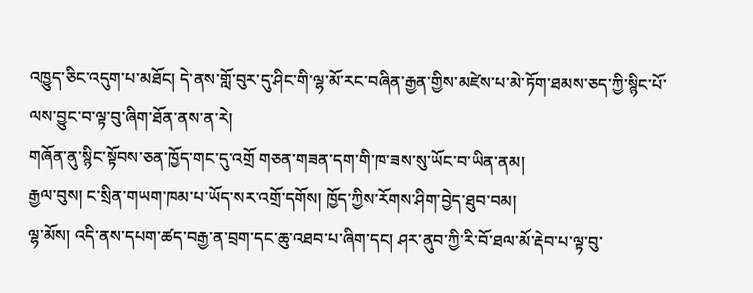འཁྱུད་ཅིང་འདུག་པ་མཐོང། དེ་ནས་གློ་བུར་དུ་ཤིང་གི་ལྷ་མོ་རང་བཞིན་རྒྱན་གྱིས་མཛེས་པ་མེ་ཏོག་ཐམས་ཅད་ཀྱི་སྙིང་པོ་ལས་བྱུང་བ་ལྟ་བུ་ཞིག་ཐོན་ནས་ན་རེ།
གཞོན་ནུ་སྙིང་སྟོབས་ཅན་ཁྱོད་གང་དུ་འགྲོ གཅན་གཟན་དག་གི་ཁ་ཟས་སུ་ཡོང་བ་ཡིན་ནམ།
རྒྱལ་བུས། ང་སྲིན་གཡག་ཁམ་པ་ཡོད་སར་འགྲོ་དགོས། ཁྱོད་ཀྱིས་རོགས་ཤིག་བྱེད་ཐུབ་བམ།
ལྷ་མོས། འདི་ནས་དཔག་ཚད་བརྒྱ་ན་བྲག་དང་ཆུ་འཐབ་པ་ཞིག་དང། ཤར་ནུབ་ཀྱི་རི་བོ་ཐལ་མོ་རྡེབ་པ་ལྟ་བུ་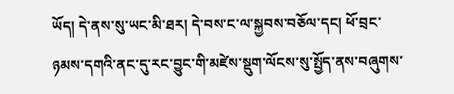ཡོད། དེ་ནས་སུ་ཡང་མི་ཐར། དེ་བས་ང་ལ་སྐྱབས་བཅོལ་དང། ཕོ་བྲང་ཉམས་དགའི་ནང་དུ་རང་བྱུང་གི་མཛེས་སྡུག་ལོངས་སུ་སྤྱོད་ནས་བཞུགས་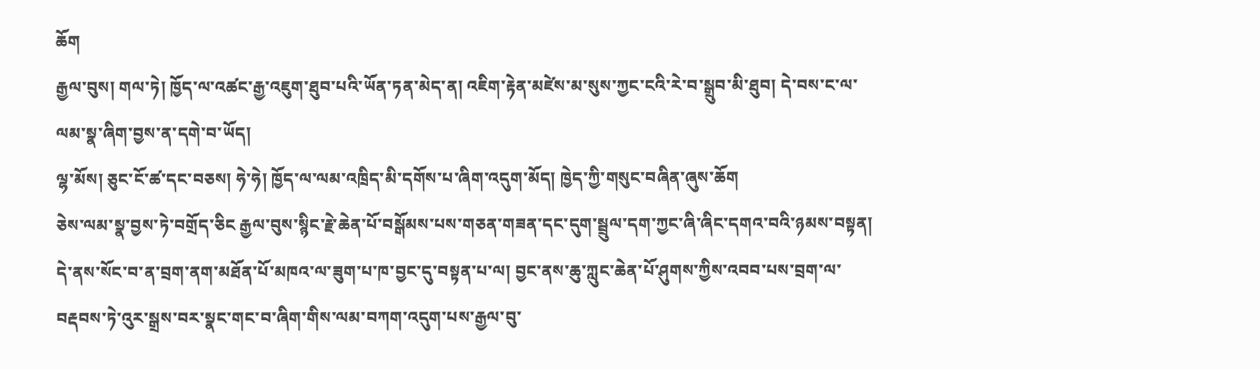ཆོག
རྒྱལ་བུས། གལ་ཏེ། ཁྱོད་ལ་འཚང་རྒྱ་འཇུག་ཐུབ་པའི་ཡོན་ཏན་མེད་ན། འཇིག་རྟེན་མཛེས་མ་སུས་ཀྱང་ངའི་རེ་བ་སྒྲུབ་མི་ཐུབ། དེ་བས་ང་ལ་ལམ་སྣ་ཞིག་བྱས་ན་དགེ་བ་ཡོད།
ལྷ་མོས། ཅུང་ངོ་ཚ་དང་བཅས། ཧེ་ཧེ། ཁྱོད་ལ་ལམ་འཁྲིད་མི་དགོས་པ་ཞིག་འདུག་མོད། ཁྱེད་ཀྱི་གསུང་བཞིན་ཞུས་ཆོག
ཅེས་ལམ་སྣ་བྱས་ཏེ་བགྲོད་ཅིང རྒྱལ་བུས་སྙིང་རྗེ་ཆེན་པོ་བསྒོམས་པས་གཅན་གཟན་དང་དུག་སྦྲུལ་དག་ཀྱང་ཞི་ཞིང་དགའ་བའི་ཉམས་བསྟན།
དེ་ནས་སོང་བ་ན་བྲག་ནག་མཐོན་པོ་མཁའ་ལ་ཟུག་པ་ཁ་བྱང་དུ་བསྟན་པ་ལ། བྱང་ནས་ཆུ་ཀླུང་ཆེན་པོ་ཤུགས་ཀྱིས་འབབ་པས་བྲག་ལ་བརྡབས་ཏེ་འུར་སྒྲས་བར་སྣང་གང་བ་ཞིག་གིས་ལམ་བཀག་འདུག་པས་རྒྱལ་བུ་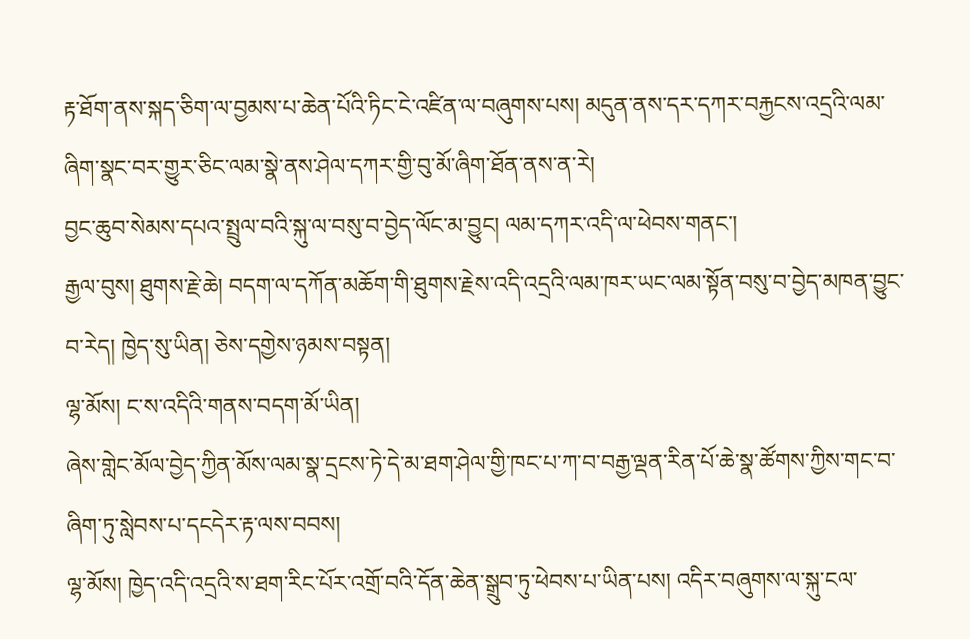རྟ་ཐོག་ནས་སྐད་ཅིག་ལ་བྱམས་པ་ཆེན་པོའི་ཏིང་ངེ་འཛིན་ལ་བཞུགས་པས། མདུན་ནས་དར་དཀར་བརྐྱངས་འདྲའི་ལམ་ཞིག་སྣང་བར་གྱུར་ཅིང་ལམ་སྣེ་ནས་ཤེལ་དཀར་གྱི་བུ་མོ་ཞིག་ཐོན་ནས་ན་རེ།
བྱང་ཆུབ་སེམས་དཔའ་སྤྲུལ་བའི་སྐུ་ལ་བསུ་བ་བྱེད་ལོང་མ་བྱུང། ལམ་དཀར་འདི་ལ་ཕེབས་གནང་།
རྒྱལ་བུས། ཐུགས་རྗེ་ཆེ། བདག་ལ་དཀོན་མཆོག་གི་ཐུགས་རྗེས་འདི་འདྲའི་ལམ་ཁར་ཡང་ལམ་སྟོན་བསུ་བ་བྱེད་མཁན་བྱུང་བ་རེད། ཁྱེད་སུ་ཡིན། ཅེས་དགྱེས་ཉམས་བསྟན།
ལྷ་མོས། ང་ས་འདིའི་གནས་བདག་མོ་ཡིན།
ཞེས་གླེང་མོལ་བྱེད་ཀྱིན་མོས་ལམ་སྣ་དྲངས་ཏེ་དེ་མ་ཐག་ཤེལ་གྱི་ཁང་པ་ཀ་བ་བརྒྱ་ལྡན་རིན་པོ་ཆེ་སྣ་ཚོགས་ཀྱིས་གང་བ་ཞིག་ཏུ་སླེབས་པ་དངདེར་རྟ་ལས་བབས།
ལྷ་མོས། ཁྱེད་འདི་འདྲའི་ས་ཐག་རིང་པོར་འགྲོ་བའི་དོན་ཆེན་སྒྲུབ་ཏུ་ཕེབས་པ་ཡིན་པས། འདིར་བཞུགས་ལ་སྐུ་ངལ་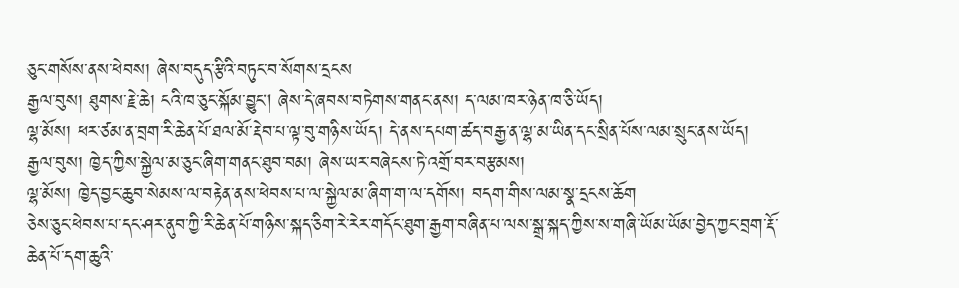ཅུང་གསོས་ནས་ཕེབས། ཞེས་བདུད་རྩིའི་བཏུང་བ་སོགས་དྲངས
རྒྱལ་བུས། ཐུགས་རྗེ་ཆེ། ངའི་ཁ་ཅུང་སྐོམ་བྱུང། ཞེས་དེ་ཞབས་བཏེགས་གནང་ནས། ད་ལམ་ཁར་ཉེན་ཁ་ཅི་ཡོད།
ལྷ་མོས། ཕར་ཙམ་ན་བྲག་རི་ཆེན་པོ་ཐལ་མོ་རྡེབ་པ་ལྟ་བུ་གཉིས་ཡོད། དེ་ནས་དཔག་ཚད་བརྒྱ་ན་ལྷ་མ་ཡིན་དང་སྲིན་པོས་ལམ་སྲུང་ནས་ཡོད།
རྒྱལ་བུས། ཁྱེད་ཀྱིས་སྐྱེལ་མ་ཅུང་ཞིག་གནང་ཐུབ་བམ། ཞེས་ཡར་བཞེངས་ཏེ་འགྲོ་བར་བརྩམས།
ལྷ་མོས། ཁྱེད་བྱང་ཆུབ་སེམས་ལ་བརྟེན་ནས་ཕེབས་པ་ལ་སྐྱེལ་མ་ཞིག་ག་ལ་དགོས། བདག་གིས་ལམ་སྣ་དྲངས་ཆོག
ཅེས་ཅུང་ཕེབས་པ་དང་ཤར་ནུབ་ཀྱི་རི་ཆེན་པོ་གཉིས་སྐད་ཅིག་རེ་རེར་གདོང་ཐུག་རྒྱག་བཞིན་པ་ལས་སྒྲ་སྐད་ཀྱིས་ས་གཞི་ཡོམ་ཡོམ་བྱེད་ཀྱང་བྲག་རྡོ་ཆེན་པོ་དག་ཆུའི་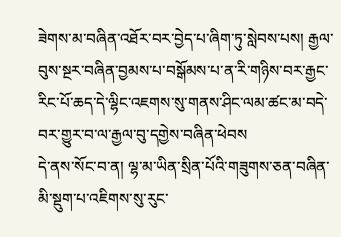ཟེགས་མ་བཞིན་འཐོར་བར་བྱེད་པ་ཞིག་ཏུ་སླེབས་པས། རྒྱལ་བུས་སྔར་བཞིན་བྱམས་པ་བསྒོམས་པ་ན་རི་གཉིས་བར་རྒྱང་རིང་པོ་ཆད་དེ་ལྷིང་འཇགས་སུ་གནས་ཤིང་ལམ་ཚང་མ་བདེ་བར་གྱུར་བ་ལ་རྒྱལ་བུ་དགྱེས་བཞིན་ཕེབས
དེ་ནས་སོང་བ་ན། ལྷ་མ་ཡིན་སྲིན་པོའི་གཟུགས་ཅན་བཞིན་མི་སྡུག་པ་འཇིགས་སུ་རུང་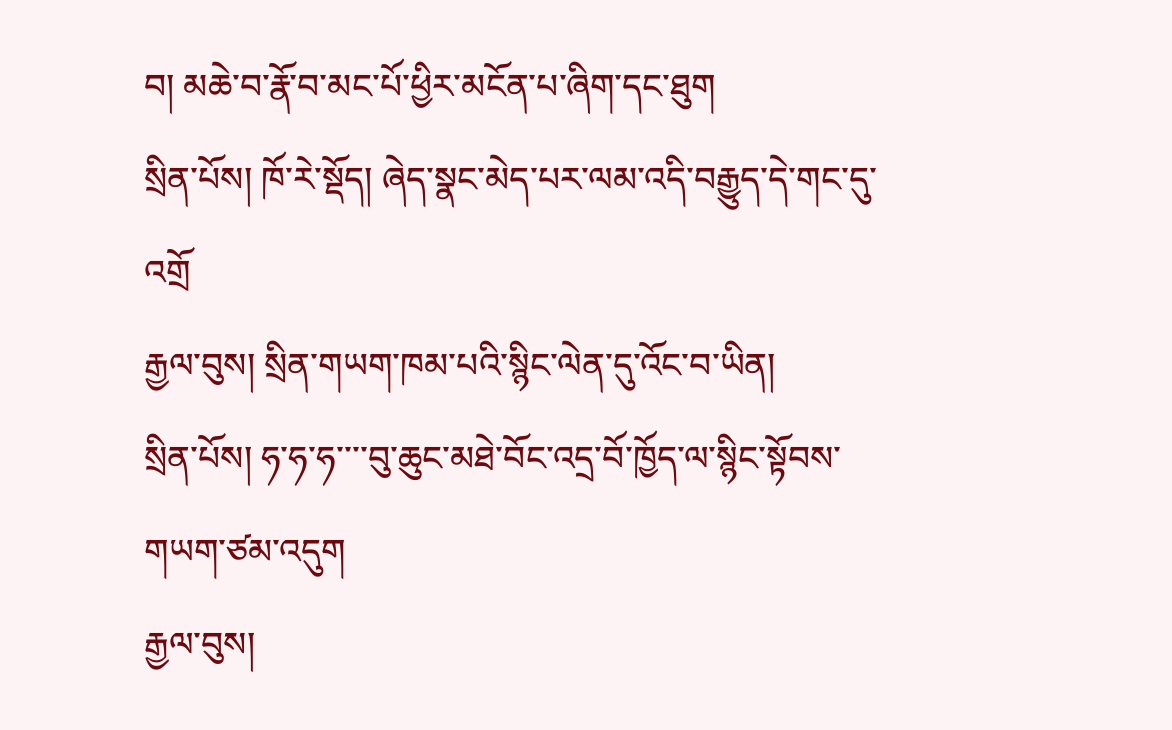བ། མཆེ་བ་རྣོ་བ་མང་པོ་ཕྱིར་མངོན་པ་ཞིག་དང་ཐུག
སྲིན་པོས། ཁོ་རེ་སྡོད། ཞེད་སྣང་མེད་པར་ལམ་འདི་བརྒྱུད་དེ་གང་དུ་འགྲོ
རྒྱལ་བུས། སྲིན་གཡག་ཁམ་པའི་སྙིང་ལེན་དུ་འོང་བ་ཡིན།
སྲིན་པོས། ཧ་ཧ་ཧ་་་་བུ་ཆུང་མཐེ་བོང་འདྲ་བོ་ཁྱོད་ལ་སྙིང་སྟོབས་གཡག་ཙམ་འདུག
རྒྱལ་བུས།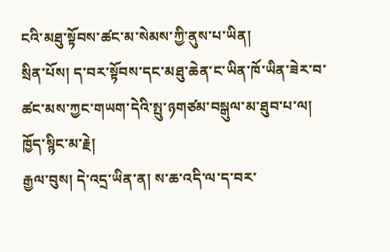ངའི་མཐུ་སྟོབས་ཚང་མ་སེམས་ཀྱི་ནུས་པ་ཡིན།
སྲིན་པོས། ད་བར་སྟོབས་དང་མཐུ་ཆེན་ང་ཡིན་ཁོ་ཡིན་ཟེར་བ་ཚང་མས་ཀྱང་གཡག་དེའི་སྤུ་ཉགཙམ་བསྒུལ་མ་ཐུབ་པ་ལ། ཁྱོད་སྙིང་མ་རྗེ།
རྒྱལ་བུས། དེ་འདྲ་ཡིན་ན། ས་ཆ་འདི་ལ་ད་བར་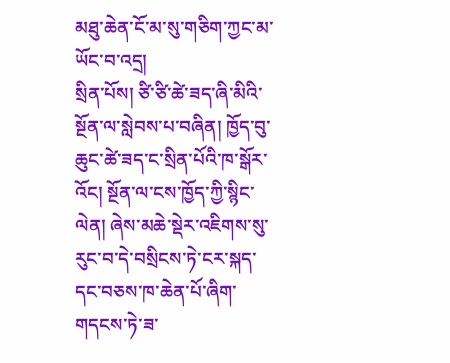མཐུ་ཆེན་ངོ་མ་སུ་གཅིག་ཀྱང་མ་ཡོང་བ་འདྲ།
སྲིན་པོས། ཙི་ཙི་ཚེ་ཟད་ཞི་མིའི་སྔོན་ལ་སླེབས་པ་བཞིན། ཁྱོད་བུ་ཆུང་ཚེ་ཟད་ང་སྲིན་པོའི་ཁ་སྒོར་འོང། སྔོན་ལ་ངས་ཁྱོད་ཀྱི་སྙིང་ལེན། ཞེས་མཆེ་སྡེར་འཇིགས་སུ་རུང་བ་དེ་བསྲིངས་ཏེ་ངར་སྐད་དང་བཅས་ཁ་ཆེན་པོ་ཞིག་གདངས་ཏེ་ཟ་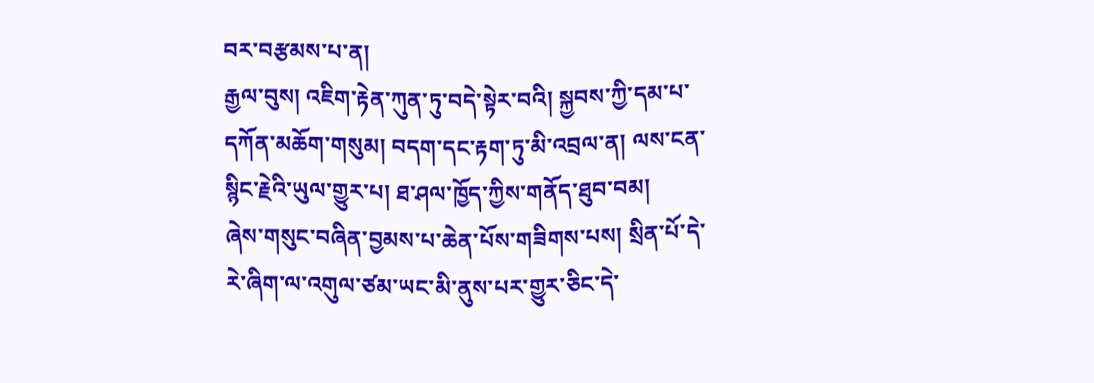བར་བརྩམས་པ་ན།
རྒྱལ་བུས། འཇིག་རྟེན་ཀུན་ཏུ་བདེ་སྟེར་བའི། སྐྱབས་ཀྱི་དམ་པ་དཀོན་མཆོག་གསུམ། བདག་དང་རྟག་ཏུ་མི་འབྲལ་ན། ལས་ངན་སྙིང་རྗེའི་ཡུལ་གྱུར་པ། ཐ་ཤལ་ཁྱོད་ཀྱིས་གནོད་ཐུབ་བམ།
ཞེས་གསུང་བཞིན་བྱམས་པ་ཆེན་པོས་གཟིགས་པས། སྲིན་པོ་དེ་རེ་ཞིག་ལ་འགུལ་ཙམ་ཡང་མི་ནུས་པར་གྱུར་ཅིང་དེ་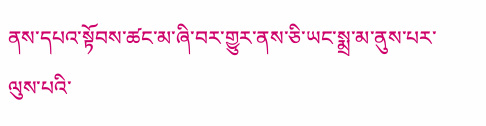ནས་དཔའ་སྟོབས་ཚང་མ་ཞི་བར་གྱུར་ནས་ཅི་ཡང་སྨྲ་མ་ནུས་པར་ལུས་པའི་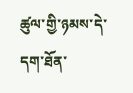ཚུལ་གྱི་ཉམས་དེ་དག་ཐོན་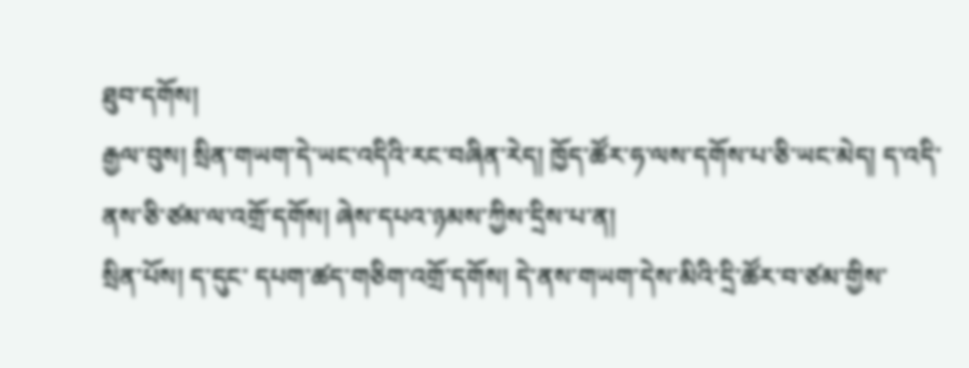ཐུབ་དགོས།
རྒྱལ་བུས། སྲིན་གཡག་དེ་ཡང་འདིའི་རང་བཞིན་རེད། ཁྱོད་ཚོར་ཧ་ལས་དགོས་པ་ཅི་ཡང་མེད། ད་འདི་ནས་ཅི་ཙམ་ལ་འགྲོ་དགོས། ཞེས་དཔའ་ཉམས་ཀྱིས་དྲིས་པ་ན།
སྲིན་པོས། ད་དུང་ དཔག་ཚད་གཅིག་འགྲོ་དགོས། དེ་ནས་གཡག་དེས་མིའི་དྲི་ཚོར་བ་ཙམ་གྱིས་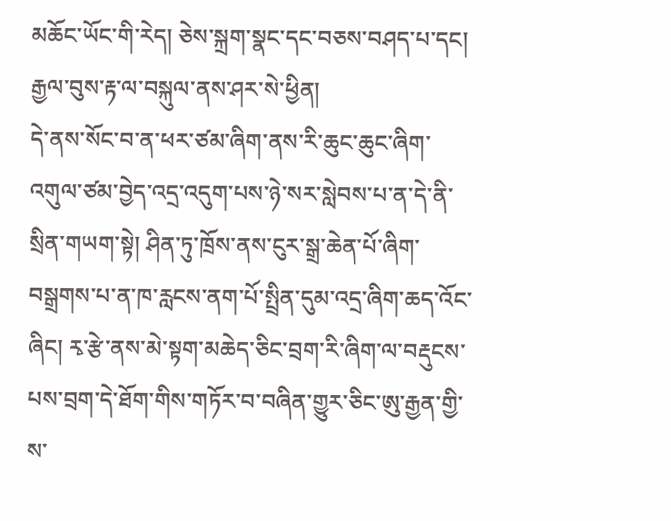མཆོང་ཡོང་གི་རེད། ཅེས་སྐྲག་སྣང་དང་བཅས་བཤད་པ་དང། རྒྱལ་བུས་རྟ་ལ་བསྐུལ་ནས་ཤར་སེ་ཕྱིན།
དེ་ནས་སོང་བ་ན་ཕར་ཙམ་ཞིག་ནས་རི་ཆུང་ཆུང་ཞིག་འགུལ་ཙམ་བྱེད་འདྲ་འདུག་པས་ཉེ་སར་སླེབས་པ་ན་དེ་ནི་སྲིན་གཡག་སྟེ། ཤིན་ཏུ་ཁྲོས་ནས་ངུར་སྒྲ་ཆེན་པོ་ཞིག་བསྒྲགས་པ་ན་ཁ་རླངས་ནག་པོ་སྤྲིན་དུམ་འདྲ་ཞིག་ཆད་འོང་ཞིང། རྭ་རྩེ་ནས་མེ་སྟག་མཆེད་ཅིང་བྲག་རི་ཞིག་ལ་བརྡུངས་པས་བྲག་དེ་ཐོག་གིས་གཏོར་བ་བཞིན་གྱུར་ཅིང་ཨུ་རྒྱན་གྱི་ས་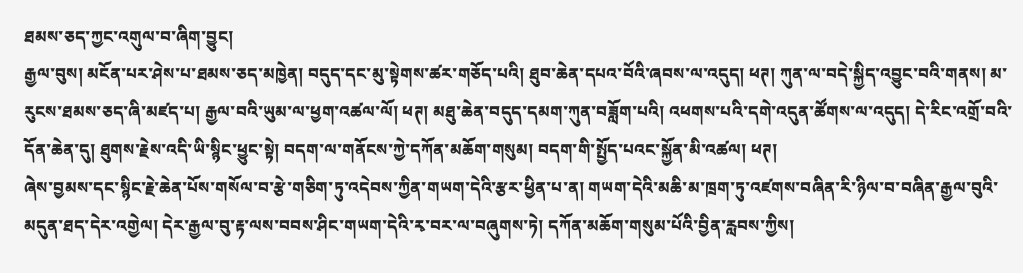ཐམས་ཅད་ཀྱང་འགུལ་བ་ཞིག་བྱུང།
རྒྱལ་བུས། མངོན་པར་ཤེས་པ་ཐམས་ཅད་མཁྱེན། བདུད་དང་མུ་སྟེགས་ཚར་གཅོད་པའི། ཐུབ་ཆེན་དཔའ་བོའི་ཞབས་ལ་འདུད། ཕཊ། ཀུན་ལ་བདེ་སྐྱིད་འབྱུང་བའི་གནས། མ་རུངས་ཐམས་ཅད་ཞི་མཛད་པ། རྒྱལ་བའི་ཡུམ་ལ་ཕྱག་འཚལ་ལོ། ཕཊ། མཐུ་ཆེན་བདུད་དམག་ཀུན་བཟློག་པའི། འཕགས་པའི་དགེ་འདུན་ཚོགས་ལ་འདུད། དེ་རིང་འགྲོ་བའི་དོན་ཆེན་དུ། ཐུགས་རྗེས་འདི་ཡི་སྙིང་ཕྱུང་སྟེ། བདག་ལ་གནོངས་ཀྱེ་དཀོན་མཆོག་གསུམ། བདག་གི་སྤྱོད་པའང་སྐྱོན་མི་འཚལ། ཕཊ།
ཞེས་བྱམས་དང་སྙིང་རྗེ་ཆེན་པོས་གསོལ་བ་རྩེ་གཅིག་ཏུ་འདེབས་ཀྱིན་གཡག་དེའི་རྩར་ཕྱིན་པ་ན། གཡག་དེའི་མཆི་མ་ཁྲག་ཏུ་འཛགས་བཞིན་རི་ཉིལ་བ་བཞིན་རྒྱལ་བུའི་མདུན་ཐད་དེར་འགྱེལ། དེར་རྒྱལ་བུ་རྟ་ལས་བབས་ཤིང་གཡག་དེའི་རྭ་བར་ལ་བཞུགས་ཏེ། དཀོན་མཆོག་གསུམ་པོའི་བྱིན་རླབས་ཀྱིས།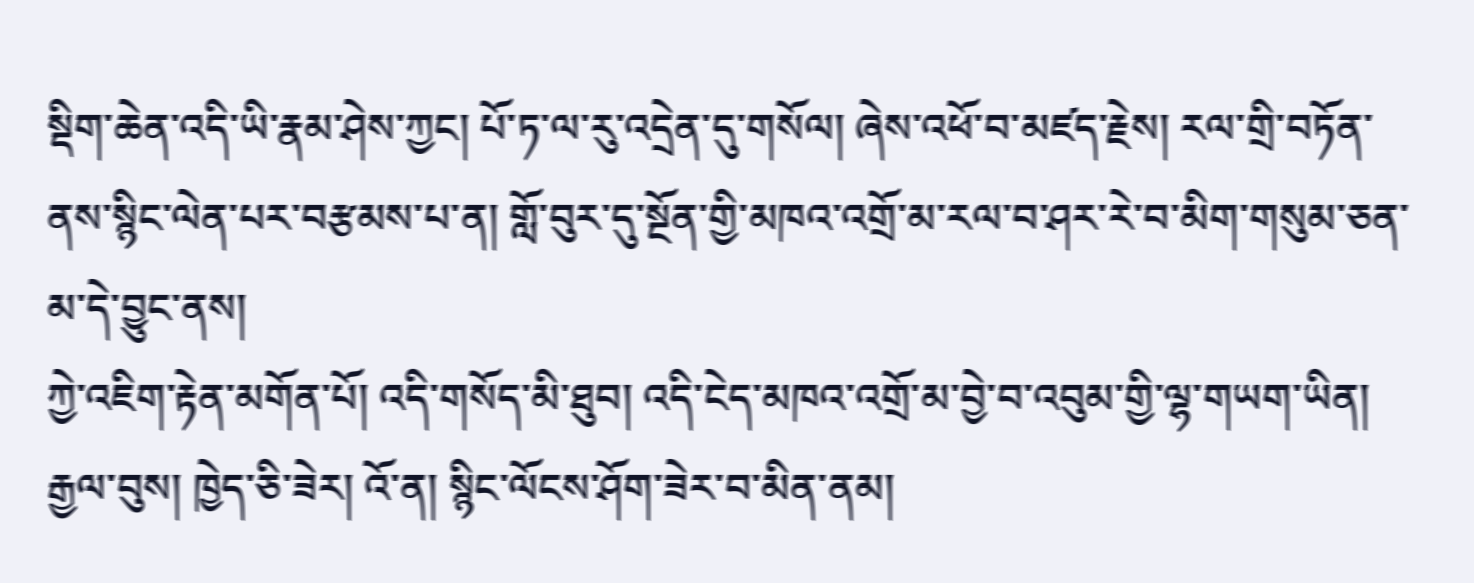སྡིག་ཆེན་འདི་ཡི་རྣམ་ཤེས་ཀྱང། པོ་ཏ་ལ་རུ་འདྲེན་དུ་གསོལ། ཞེས་འཕོ་བ་མཛད་རྗེས། རལ་གྲི་བཏོན་ནས་སྙིང་ལེན་པར་བརྩམས་པ་ན། གློ་བུར་དུ་སྔོན་གྱི་མཁའ་འགྲོ་མ་རལ་བ་ཤར་རེ་བ་མིག་གསུམ་ཅན་མ་དེ་བྱུང་ནས།
ཀྱེ་འཇིག་རྟེན་མགོན་པོ། འདི་གསོད་མི་ཐུབ། འདི་ངེད་མཁའ་འགྲོ་མ་བྱེ་བ་འབུམ་གྱི་ལྷ་གཡག་ཡིན།
རྒྱལ་བུས། ཁྱེད་ཅི་ཟེར། འོ་ན། སྙིང་ལོངས་ཤོག་ཟེར་བ་མིན་ནམ།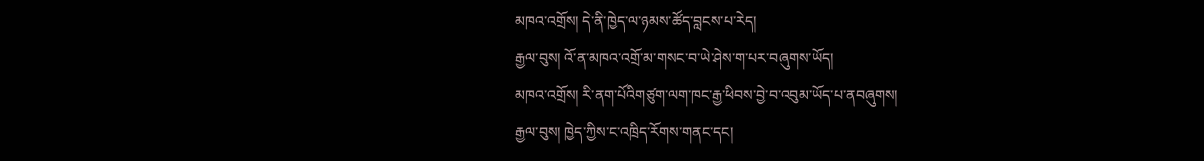མཁའ་འགྲོས། དེ་ནི་ཁྱེད་ལ་ཉམས་ཚོད་བླངས་པ་རེད།
རྒྱལ་བུས། འོ་ན་མཁའ་འགྲོ་མ་གསང་བ་ཡེ་ཤེས་ག་པར་བཞུགས་ཡོད།
མཁའ་འགྲོས། རི་ནག་པོའིགཙུག་ལག་ཁང་རྒྱ་ཕིབས་བྱེ་བ་འབུམ་ཡོད་པ་ནབཞུགས།
རྒྱལ་བུས། ཁྱེད་ཀྱིས་ང་འཁྲིད་རོགས་གནང་དང།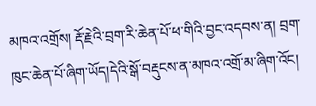མཁའ་འགྲོས། རྡོ་རྗེའི་བྲག་རི་ཆེན་པོ་ཕ་གིའི་བྱང་འདབས་ན། བྲག་ཁུང་ཆེན་པོ་ཞིག་ཡོད།དེའི་སྒོ་བརྡུངས་ན་མཁའ་འགྲོ་མ་ཞིག་འོང།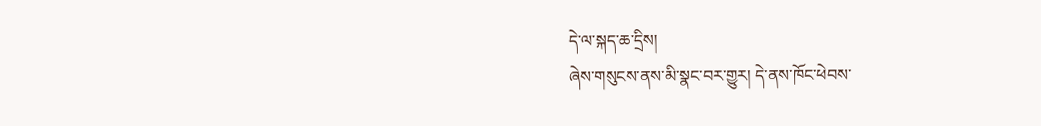དེ་ལ་སྐད་ཆ་དྲིས།
ཞེས་གསུངས་ནས་མི་སྣང་བར་གྱུར། དེ་ནས་ཁོང་ཕེབས་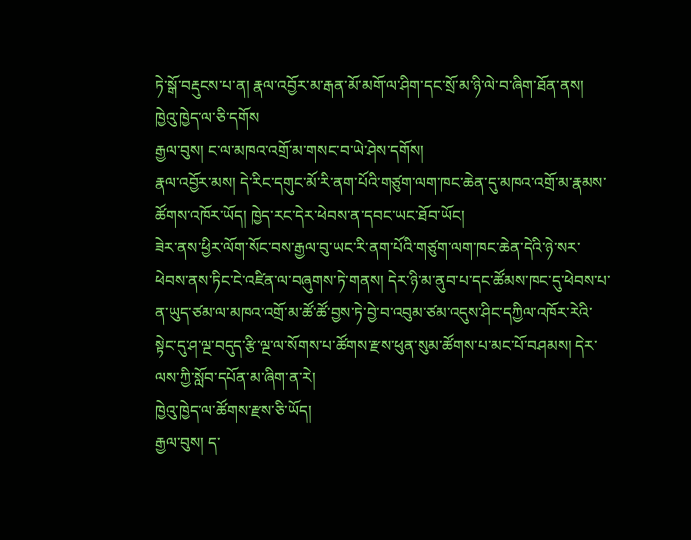ཏེ་སྒོ་བརྡུངས་པ་ན། རྣལ་འབྱོར་མ་རྒན་མོ་མགོ་ལ་ཤིག་དང་སྲོ་མ་ཉི་ལེ་བ་ཞིག་ཐོན་ནས།
ཁྱེའུ་ཁྱེད་ལ་ཅི་དགོས
རྒྱལ་བུས། ང་ལ་མཁའ་འགྲོ་མ་གསང་བ་ཡེ་ཤེས་དགོས།
རྣལ་འབྱོར་མས། དེ་རིང་དགུང་མོ་རི་ནག་པོའི་གཙུག་ལག་ཁང་ཆེན་དུ་མཁའ་འགྲོ་མ་རྣམས་ཚོགས་འཁོར་ཡོད། ཁྱེད་རང་དེར་ཕེབས་ན་དབང་ཡང་ཐོབ་ཡོང།
ཟེར་ནས་ཕྱིར་ལོག་སོང་བས་རྒྱལ་བུ་ཡང་རི་ནག་པོའི་གཙུག་ལག་ཁང་ཆེན་དེའི་ཉེ་སར་ཕེབས་ནས་ཏིང་ངེ་འཛིན་ལ་བཞུགས་ཏེ་གནས། དེར་ཉི་མ་ནུབ་པ་དང་ཚོམས་ཁང་དུ་ཕེབས་པ་ན་ཡུད་ཙམ་ལ་མཁའ་འགྲོ་མ་ཚོ་ཚོ་བྱས་ཏེ་བྱེ་བ་འབུམ་ཙམ་འདུས་ཤིང་དཀྱིལ་འཁོར་རེའི་སྟེང་དུ་ཤ་ལྔ་བདུད་རྩི་ལྔ་ལ་སོགས་པ་ཚོགས་རྫས་ཕུན་སུམ་ཚོགས་པ་མང་པོ་བཤམས། དེར་ལས་ཀྱི་སློབ་དཔོན་མ་ཞིག་ན་རེ།
ཁྱེའུ་ཁྱེད་ལ་ཚོགས་རྫས་ཅི་ཡོད།
རྒྱལ་བུས། ད་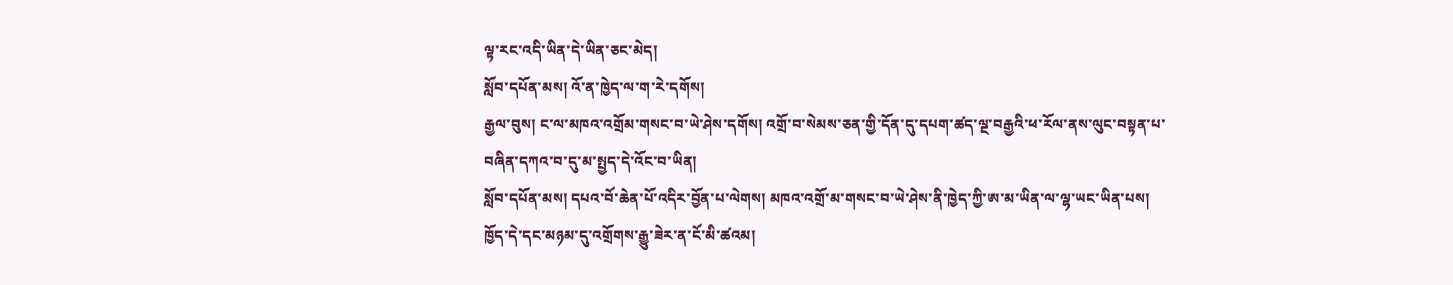ལྟ་རང་འདི་ཡིན་དེ་ཡིན་ཅང་མེད།
སློབ་དཔོན་མས། འོ་ན་ཁྱེད་ལ་ག་རེ་དགོས།
རྒྱལ་བུས། ང་ལ་མཁའ་འགྲོམ་གསང་བ་ཡེ་ཤེས་དགོས། འགྲོ་བ་སེམས་ཅན་གྱི་དོན་དུ་དཔག་ཚད་ལྔ་བརྒྱའི་ཕ་རོལ་ནས་ལུང་བསྟན་པ་བཞིན་དཀའ་བ་དུ་མ་སྤྱད་དེ་འོང་བ་ཡིན།
སློབ་དཔོན་མས། དཔའ་བོ་ཆེན་པོ་འདིར་བྱོན་པ་ལེགས། མཁའ་འགྲོ་མ་གསང་བ་ཡེ་ཤེས་ནི་ཁྱེད་ཀྱི་ཨ་མ་ཡིན་ལ་ལྷ་ཡང་ཡིན་པས། ཁྱོད་དེ་དང་མཉམ་དུ་འགྲོགས་རྒྱུ་ཟེར་ན་ངོ་མི་ཚའམ།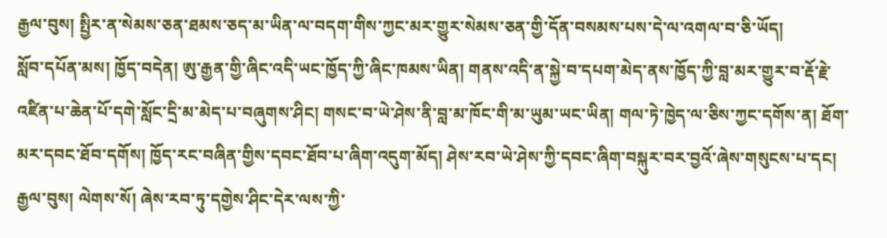རྒྱལ་བུས། སྤྱིར་ན་སེམས་ཅན་ཐམས་ཅད་མ་ཡིན་ལ་བདག་གིས་ཀྱང་མར་གྱུར་སེམས་ཅན་གྱི་དོན་བསམས་པས་དེ་ལ་འགལ་བ་ཅི་ཡོད།
སློབ་དཔོན་མས། ཁྱོད་བདེན། ཨུ་རྒྱན་གྱི་ཞིང་འདི་ཡང་ཁྱོད་ཀྱི་ཞིང་ཁམས་ཡིན། གནས་འདི་ན་སྐྱེ་བ་དཔག་མེད་ནས་ཁྱོད་ཀྱི་བླ་མར་གྱུར་བ་རྡོ་རྗེ་འཛིན་པ་ཆེན་པོ་དགེ་སློང་དྲི་མ་མེད་པ་བཞུགས་ཤིང། གསང་བ་ཡེ་ཤེས་ནི་བླ་མ་ཁོང་གི་མ་ཡུམ་ཡང་ཡིན། གལ་ཏེ་ཁྱེད་ལ་ཅིས་ཀྱང་དགོས་ན། ཐོག་མར་དབང་ཐོབ་དགོས། ཁྱོད་རང་བཞིན་གྱིས་དབང་ཐོབ་པ་ཞིག་འདུག་མོད། ཤེས་རབ་ཡེ་ཤེས་ཀྱི་དབང་ཞིག་བསྐུར་བར་བྱའོ་ཞེས་གསུངས་པ་དང།
རྒྱལ་བུས། ལེགས་སོ། ཞེས་རབ་ཏུ་དགྱེས་ཤིང་དེར་ལས་ཀྱི་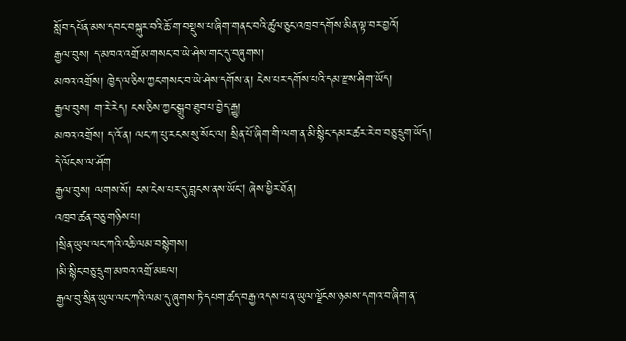སློབ་དཔོན་མས་དབང་བསྐུར་བའི་ཆོ་ག་བསྡུས་པ་ཞིག་གནང་བའི་ཚུལ་ཅུང་འཁྲབ་དགོས་མིན་ལྟ་བར་བྱའོ།
རྒྱལ་བུས། ད་མཁའ་འགྲོ་མ་གསང་བ་ཡེ་ཤེས་གང་དུ་བཞུགས།
མཁའ་འགྲོས། ཁྱེད་ལ་ཅིས་ཀྱང་གསང་བ་ཡེ་ཤེས་དགོས་ན། ངེས་པར་དགོས་པའི་དམ་རྫས་ཤིག་ཡོད།
རྒྱལ་བུས། ག་རེ་རེད། ངས་ཅིས་ཀྱང་སྒྲུབ་ཐུབ་པ་བྱེད་རྒྱུ།
མཁའ་འགྲོས། ད་འོ་ན། ལང་ཀ་པུ་རངས་སུ་སོང་ལ། སྲིན་པོ་ཞིག་གི་ལག་ན་མི་སྙིང་དམར་ཚར་རེ་བ་བཅུ་དྲུག་ཡོད། དེ་ལོངས་ལ་ཤོག
རྒྱལ་བུས། ལགས་སོ། ངས་ངེས་པར་དུ་བླངས་ནས་ཡོང། ཞེས་ཕྱིར་ཐོན།
འཁྲབ་ཚན་བཅུ་གཉིས་པ།
།སྲིན་ཡུལ་ལང་ཀའི་འཆི་ལམ་བསྙེགས།
།མི་སྙིང་བཅུ་དྲུག་མཁའ་འགྲོ་མཇལ།
རྒྱལ་བུ་སྲིན་ཡུལ་ལང་ཀའི་ལམ་དུ་ཞུགས་ཏེ་དཔག་ཚད་བརྒྱ་འདས་པ་ན་ཡུལ་ལྗོངས་ཉམས་དགའ་བ་ཞིག་ན་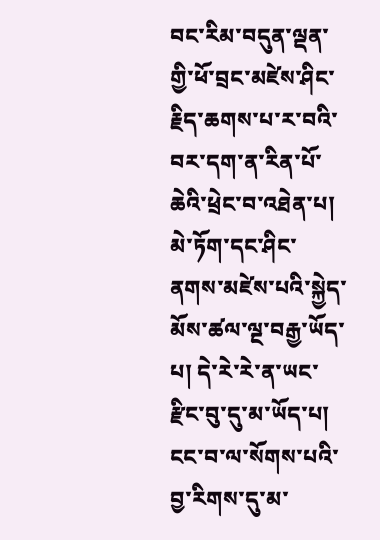བང་རིམ་བདུན་ལྡན་གྱི་ཕོ་བྲང་མཛེས་ཤིང་རྗིད་ཆགས་པ་ར་བའི་བར་དག་ན་རིན་པོ་ཆེའི་ཕྲེང་བ་འཐེན་པ། མེ་ཏོག་དང་ཤིང་ནགས་མཛེས་པའི་སྐྱེད་མོས་ཚལ་ལྔ་བརྒྱ་ཡོད་པ། དེ་རེ་རེ་ན་ཡང་རྫིང་བུ་དུ་མ་ཡོད་པ། ངང་བ་ལ་སོགས་པའི་བྱ་རིགས་དུ་མ་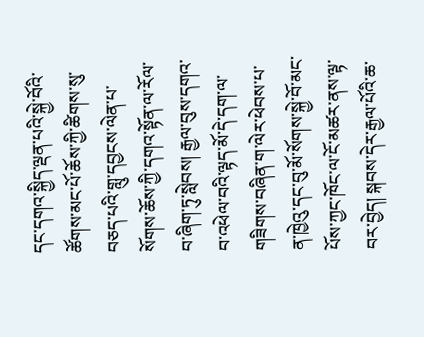དང་དགའ་སྐྱིད་ལྡན་པའི་སྐྱེ་བོའི་ཚོགས་མང་པོ་ཆོས་ཀྱི་ཚིགས་སུ་བཅད་པའི་གླུ་དབྱངས་ལེན་པ་སོགས་ཆོས་ཀྱི་དགའ་སྟོན་ལ་རོལ་བ་ཞིག་ཏུ་སླེབས། རྒྱལ་བུས་དགའ་བ་འཕེལ་བའི་ལྟད་མོ་དེ་དག་ལ་གཟིགས་བཞིན་ག་ལེར་ཕེབས་པ་ན་ཁྱེའུ་དང་བུ་མོ་སོགས་སྐྱེ་བོ་མང་པོས་ཀྱང་ཁོང་ལ་ངོ་མཚར་ནས་ལྟ་བར་བྱེད། སྐབས་དེར་རྒྱལ་པོའི་ཆ་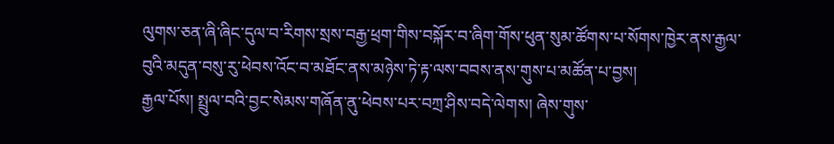ལུགས་ཅན་ཞི་ཞིང་དུལ་བ་རིགས་སྲས་བརྒྱ་ཕྲག་གིས་བསྐོར་བ་ཞིག་གོས་ཕུན་སུམ་ཚོགས་པ་སོགས་ཁྱེར་ནས་རྒྱལ་བུའི་མདུན་བསུ་རུ་ཕེབས་འོང་བ་མཐོང་ནས་མཉེས་ཏེ་རྟ་ལས་བབས་ནས་གུས་པ་མཚོན་པ་བྱས།
རྒྱལ་པོས། སྤྲུལ་བའི་བྱང་སེམས་གཞོན་ནུ་ཕེབས་པར་བཀྲ་ཤིས་བདེ་ལེགས། ཞེས་གུས་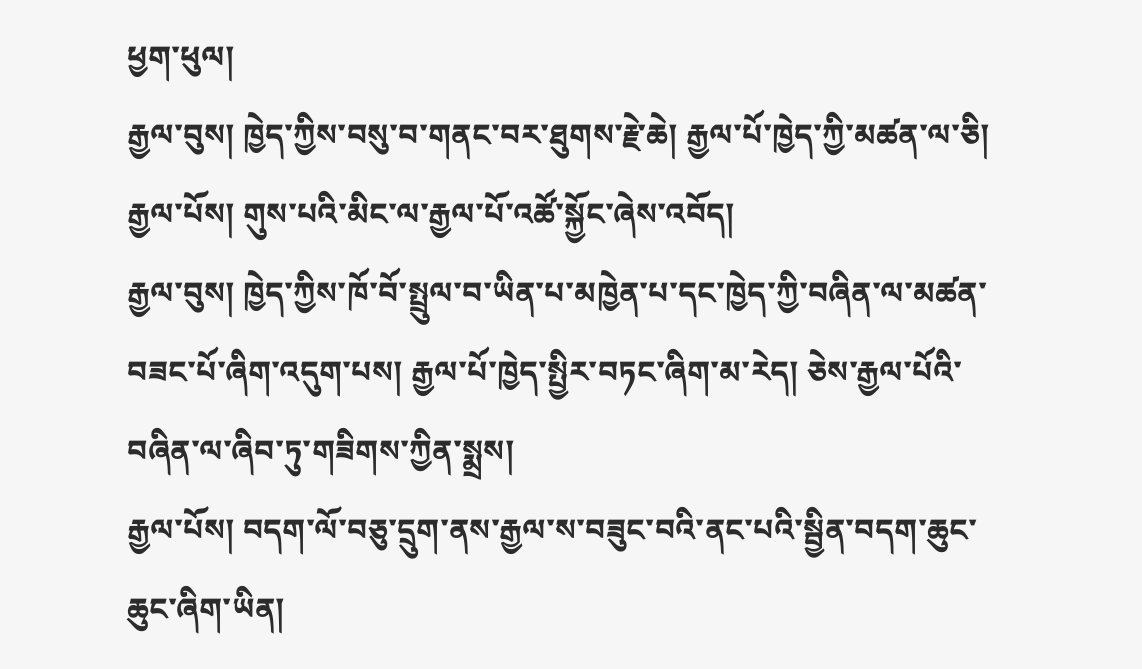ཕྱག་ཕུལ།
རྒྱལ་བུས། ཁྱེད་ཀྱིས་བསུ་བ་གནང་བར་ཐུགས་རྗེ་ཆེ། རྒྱལ་པོ་ཁྱེད་ཀྱི་མཚན་ལ་ཅི།
རྒྱལ་པོས། གུས་པའི་མིང་ལ་རྒྱལ་པོ་འཚོ་སྐྱོང་ཞེས་འབོད།
རྒྱལ་བུས། ཁྱེད་ཀྱིས་ཁོ་བོ་སྤྲུལ་བ་ཡིན་པ་མཁྱེན་པ་དང་ཁྱེད་ཀྱི་བཞིན་ལ་མཚན་བཟང་པོ་ཞིག་འདུག་པས། རྒྱལ་པོ་ཁྱེད་སྤྱིར་བཏང་ཞིག་མ་རེད། ཅེས་རྒྱལ་པོའི་བཞིན་ལ་ཞིབ་ཏུ་གཟིགས་ཀྱིན་སྨྲས།
རྒྱལ་པོས། བདག་ལོ་བཅུ་དྲུག་ནས་རྒྱལ་ས་བཟུང་བའི་ནང་པའི་སྦྱིན་བདག་ཆུང་ཆུང་ཞིག་ཡིན།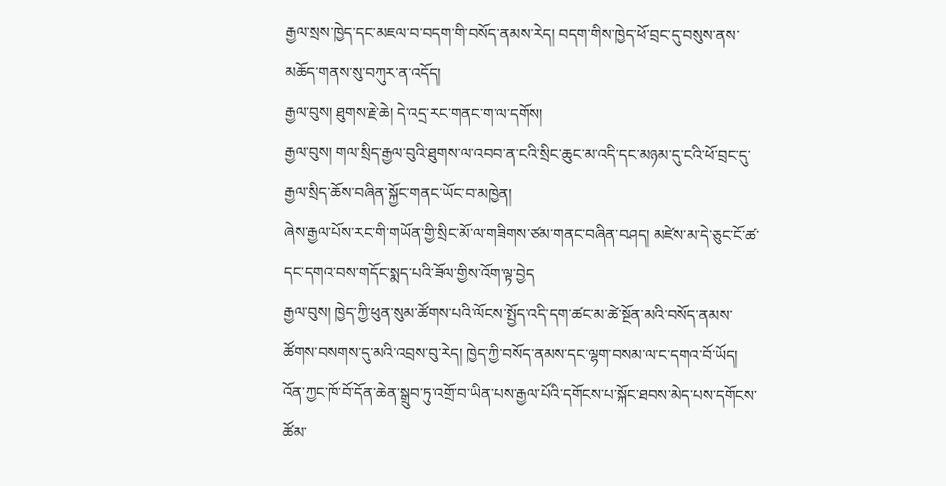རྒྱལ་སྲས་ཁྱེད་དང་མཇལ་བ་བདག་གི་བསོད་ནམས་རེད། བདག་གིས་ཁྱེད་ཕོ་བྲང་དུ་བསུས་ནས་མཆོད་གནས་སུ་བཀུར་ན་འདོད།
རྒྱལ་བུས། ཐུགས་རྗེ་ཆེ། དེ་འདྲ་རང་གནང་ག་ལ་དགོས།
རྒྱལ་བུས། གལ་སྲིད་རྒྱལ་བུའི་ཐུགས་ལ་འབབ་ན་ངའི་སྲིང་ཆུང་མ་འདི་དང་མཉམ་དུ་ངའི་ཕོ་བྲང་དུ་རྒྱལ་སྲིད་ཆོས་བཞིན་སྐྱོང་གནང་ཡོང་བ་མཁྱེན།
ཞེས་རྒྱལ་པོས་རང་གི་གཡོན་གྱི་སྲིང་མོ་ལ་གཟིགས་ཙམ་གནང་བཞིན་བཤད། མཛེས་མ་དེ་ཅུང་ངོ་ཚ་དང་དགའ་བས་གདོང་སྨད་པའི་ཟོལ་གྱིས་འོག་ལྟ་བྱེད
རྒྱལ་བུས། ཁྱེད་ཀྱི་ཕུན་སུམ་ཚོགས་པའི་ལོངས་སྤྱོད་འདི་དག་ཚང་མ་ཚེ་སྔོན་མའི་བསོད་ནམས་ཚོགས་བསགས་དུ་མའི་འབྲས་བུ་རེད། ཁྱེད་ཀྱི་བསོད་ནམས་དང་ལྷག་བསམ་ལ་ང་དགའ་བོ་ཡོད། འོན་ཀྱང་ཁོ་བོ་དོན་ཆེན་སྒྲུབ་ཏུ་འགྲོ་བ་ཡིན་པས་རྒྱལ་པོའི་དགོངས་པ་སྐོང་ཐབས་མེད་པས་དགོངས་ཚོམ་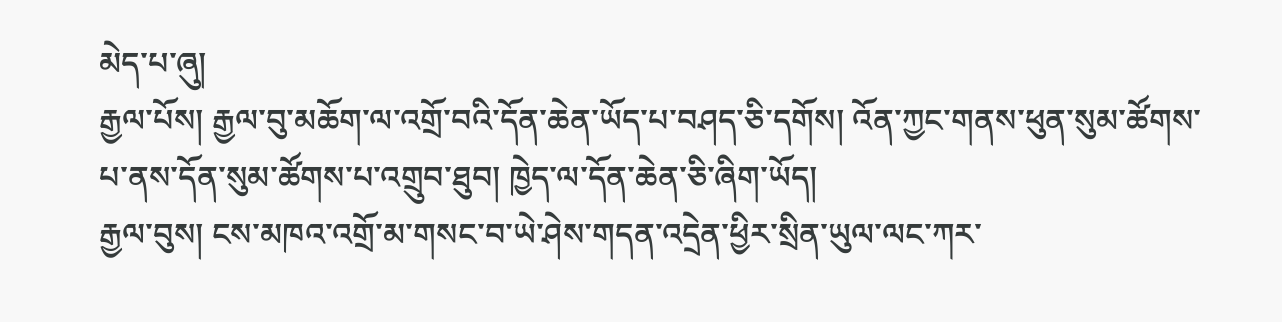མེད་པ་ཞུ།
རྒྱལ་པོས། རྒྱལ་བུ་མཆོག་ལ་འགྲོ་བའི་དོན་ཆེན་ཡོད་པ་བཤད་ཅི་དགོས། འོན་ཀྱང་གནས་ཕུན་སུམ་ཚོགས་པ་ནས་དོན་སུམ་ཚོགས་པ་འགྲུབ་ཐུབ། ཁྱེད་ལ་དོན་ཆེན་ཅི་ཞིག་ཡོད།
རྒྱལ་བུས། ངས་མཁའ་འགྲོ་མ་གསང་བ་ཡེ་ཤེས་གདན་འདྲེན་ཕྱིར་སྲིན་ཡུལ་ལང་ཀར་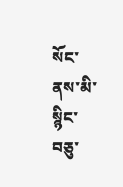སོང་ནས་མི་སྙིང་བཅུ་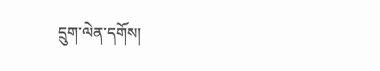དྲུག་ལེན་དགོས།